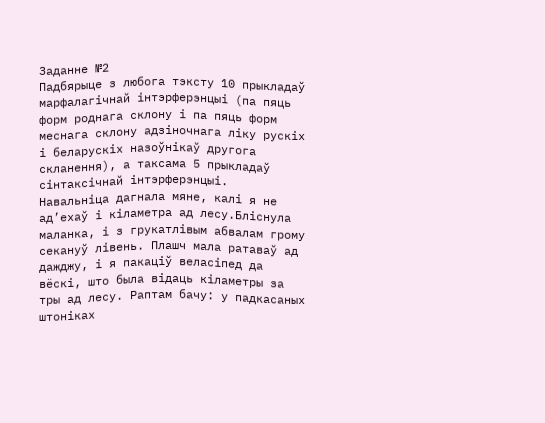Заданне №2
Падбярыце з любога тэксту 10 прыкладаў марфалагічнай інтэрферэнцыі (па пяць форм роднага склону і па пяць форм меснага склону адзіночнага ліку рускіх і беларускіх назоўнікаў другога скланення), а таксама 5 прыкладаў сінтаксічнай інтэрферэнцыі.
Навальніца дагнала мяне, калі я не ад’ехаў і кіламетра ад лесу.Бліснула маланка, і з грукатлівым абвалам грому секануў лівень. Плашч мала ратаваў ад дажджу, і я пакаціў веласіпед да вёскі, што была відаць кіламетры за тры ад лесу. Раптам бачу: у падкасаных штоніках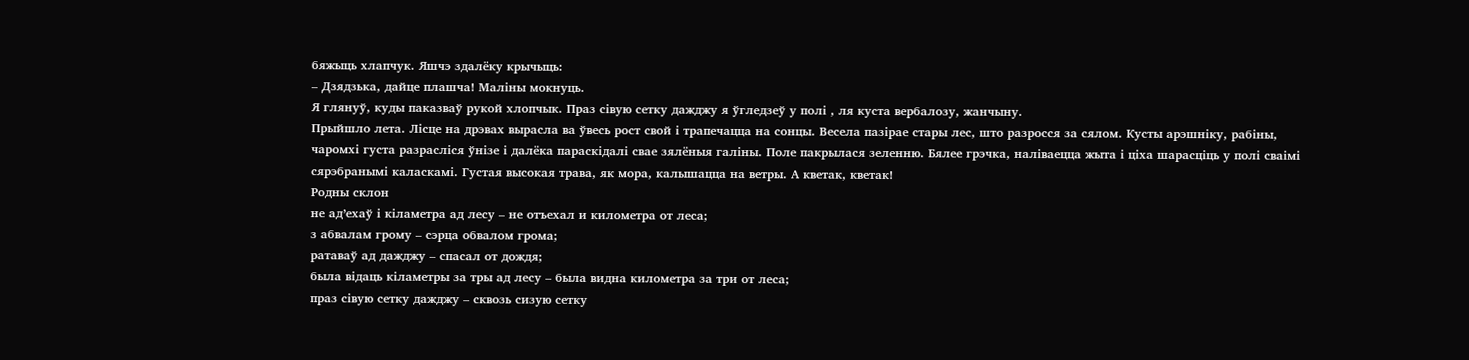бяжыць хлапчук. Яшчэ здалёку крычыць:
– Дзядзька, дайце плашча! Маліны мокнуць.
Я глянуў, куды паказваў рукой хлопчык. Праз сівую сетку дажджу я ўгледзеў у полі , ля куста вербалозу, жанчыну.
Прыйшло лета. Лісце на дрэвах вырасла ва ўвесь рост свой і трапечацца на сонцы. Весела пазірае стары лес, што разросся за сялом. Кусты арэшніку, рабіны, чаромхі густа разрасліся ўнізе і далёка параскідалі свае зялёныя галіны. Поле пакрылася зеленню. Бялее грэчка, наліваецца жыта і ціха шарасціць у полі сваімі сярэбранымі каласкамі. Густая высокая трава, як мора, калышацца на ветры. А кветак, кветак!
Родны склон
не ад’ехаў і кіламетра ад лесу – не отъехал и километра от леса;
з абвалам грому – сэрца обвалом грома;
ратаваў ад дажджу – спасал от дождя;
была відаць кіламетры за тры ад лесу – была видна километра за три от леса;
праз сівую сетку дажджу – сквозь сизую сетку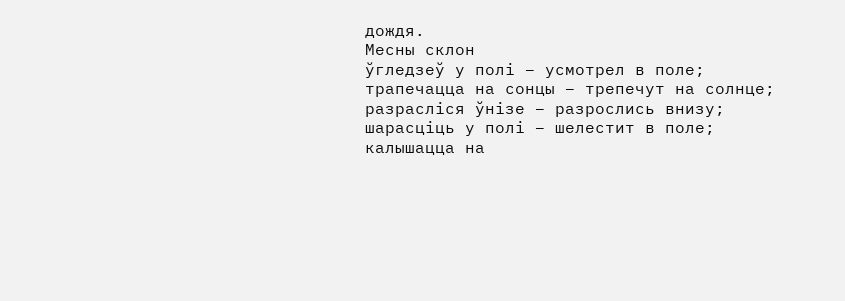дождя.
Месны склон
ўгледзеў у полі – усмотрел в поле;
трапечацца на сонцы – трепечут на солнце;
разрасліся ўнізе – разрослись внизу;
шарасціць у полі – шелестит в поле;
калышацца на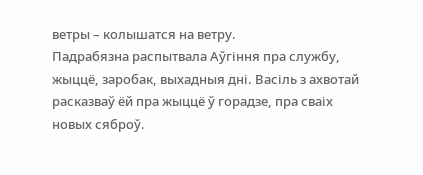ветры – колышатся на ветру.
Падрабязна распытвала Аўгіння пра службу, жыццё, заробак, выхадныя дні. Васіль з ахвотай расказваў ёй пра жыццё ў горадзе, пра сваіх новых сяброў.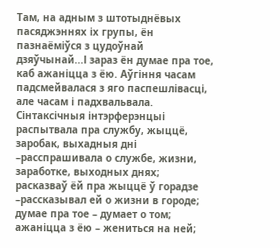Там, на адным з штотыднёвых пасяджэннях іх групы, ён пазнаёміўся з цудоўнай дзяўчынай...І зараз ён думае пра тое, каб ажаніцца з ёю. Аўгіння часам падсмейвалася з яго паспешлівасці, але часам і падхвальвала.
Сінтаксічныя інтэрферэнцыі
распытвала пра службу, жыццё, заробак, выхадныя дні –расспрашивала о службе, жизни, заработке, выходных днях;
расказваў ёй пра жыццё ў горадзе –рассказывал ей о жизни в городе;
думае пра тое – думает о том;
ажаніцца з ёю – жениться на ней;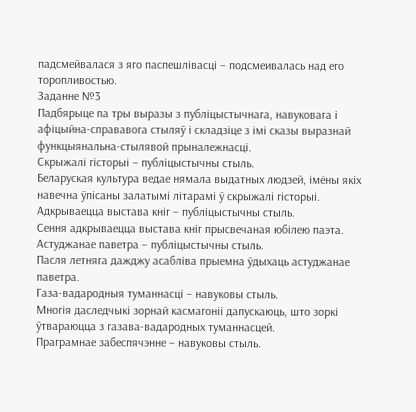падсмейвалася з яго паспешлівасці – подсмеивалась над его торопливостью.
Заданне №3
Падбярыце па тры выразы з публіцыстычнага, навуковага і афіцыйна-справавога стыляў і складзіце з імі сказы выразнай функцыянальна-стылявой прыналежнасці.
Скрыжалі гісторыі – публіцыстычны стыль.
Беларуская культура ведае нямала выдатных людзей, імёны якіх навечна ўпісаны залатымі літарамі ў скрыжалі гісторыі.
Адкрываецца выстава кніг – публіцыстычны стыль.
Сення адкрываецца выстава кніг прысвечаная юбілею паэта.
Астуджанае паветра – публіцыстычны стыль.
Пасля летняга дажджу асабліва прыемна ўдыхаць астуджанае паветра.
Газа-вадародныя туманнасці – навуковы стыль.
Многія даследчыкі зорнай касмагоніі дапускаюць, што зоркі ўтвараюцца з газава-вадародных туманнасцей.
Праграмнае забеспячэнне – навуковы стыль.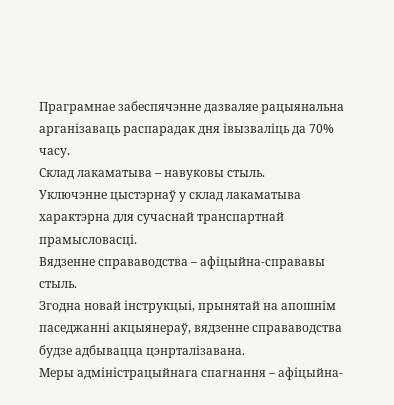Праграмнае забеспячэнне дазваляе рацыянальна арганізаваць распарадак дня івызваліць да 70% часу.
Склад лакаматыва – навуковы стыль.
Уключэнне цыстэрнаў у склад лакаматыва характэрна для сучаснай транспартнай прамысловасці.
Вядзенне справаводства – афіцыйна-справавы стыль.
Згодна новай інструкцыі, прынятай на апошнім паседжанні акцыянераў, вядзенне справаводства будзе адбывацца цэнрталізавана.
Меры адміністрацыйнага спагнання – афіцыйна-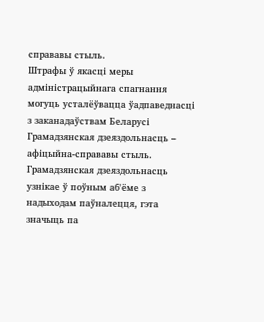справавы стыль.
Штрафы ў якасці меры адміністрацыйнага спагнання могуць усталёўвацца ўадпаведнасці з заканадаўствам Беларусі
Грамадзянская дзеяздольнасць – афіцыйна-справавы стыль.
Грамадзянская дзеяздольнасць узнікае ў поўным аб'ёме з надыходам паўналецця, гэта значыць па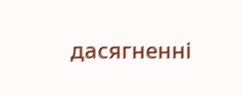дасягненні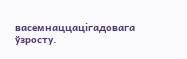васемнаццацiгадовага ўзросту.